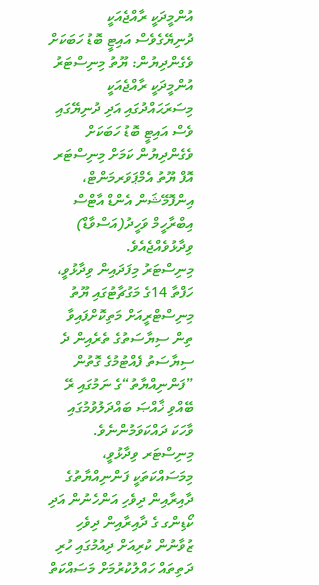އުންމީދަކީ ރާއްޖެއަކީ ދުނިޔޭގެވެސް އައިޓީ ބޮޑު ހަބަކަށް ވެގެންދިޔުން: ޔޫތު މިނިސްޓަރު
އުންމީދަކީ ރާއްޖެއަކީ މިސަރަޙައްދުގައި އަދި ދުނިޔޭގައި ވެސް އައިޓީ ބޮޑު ހަބަކަށް ވެގެންދިޔުން ކަމަށް މިނިސްޓަރ އޮފް ޔޫތު އެމްޕަވަރމަންޓް، އިންފޮމޭޝަން އެންޑް އާޓްސް އިބްރާހީމް ވަހީދު(އަސްވާޑް) ވިދާޅުވެއްޖެއެވެ.
މިނިސްޓަރު މިފަދައިން ވިދާޅުވީ، ހަފްތާ 14ގެ މަގުޗާޓުގައި ޔޫތު މިނިސްޓްރީއަށް މަތިކޮށްފައިވާ ތިން ސިޔާސަތުގެ ތެރެއިން ދެ ސިޔާސަތު ފެއްޓުމުގެ ގޮތުން ”ފަންނިއްޔާތު“ގެ ނަމުގައި ރޭ ބޭއްވި ޚާއްޞަ ބައްދަލުވުމުގައި ވާހަކަ ދައްކަވަމުންނެވެ.
މިނިސްޓަރ ވިދާޅުވީ، މިމަސައްކަތަކީ ފަންނިއްޔާތުގެ ދާއިރާއިން ދިވެހި އަންހެނުން އަދި ކޯޑިންގ ގެ ދާއިރާއިން ދިވެހި ޒުވާނުން ކުރިއަށް ދިއުމުގައި ހުރި ދަތިތައް ހައްލުކުރުމަށް މަސައްކަތް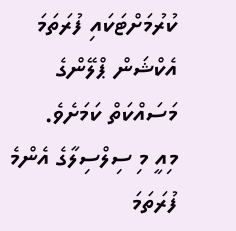ކުރުމަށްޓަކައި ފުރަތަމަ އެކްޝަން ޕްލޭންގެ މަސައްކަތް ކަމަށެވެ.
މިއީ މި ސިލްސިލާގެ އެންމެ ފުރަތަމަ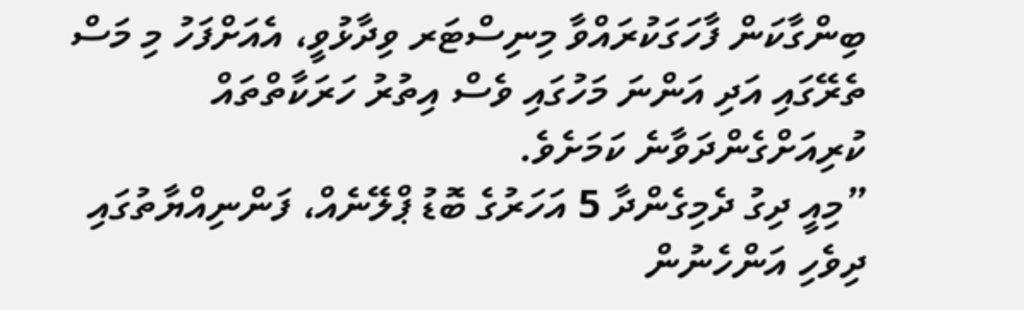ބިންގާކަން ފާހަގަކުރައްވާ މިނިސްޓަރ ވިދާޅުވީ، އެއަށްފަހު މި މަސް ތެރޭގައި އަދި އަންނަ މަހުގައި ވެސް އިތުރު ހަރަކާތްތައް ކުރިއަށްގެންދަވާނެ ކަމަށެވެ.
”މިއީ ދިގު ދެމިގެންދާ 5 އަހަރުގެ ބޮޑު ޕްލޭނެއް، ފަންނިއްޔާތުގައި ދިވެހި އަންހެނުން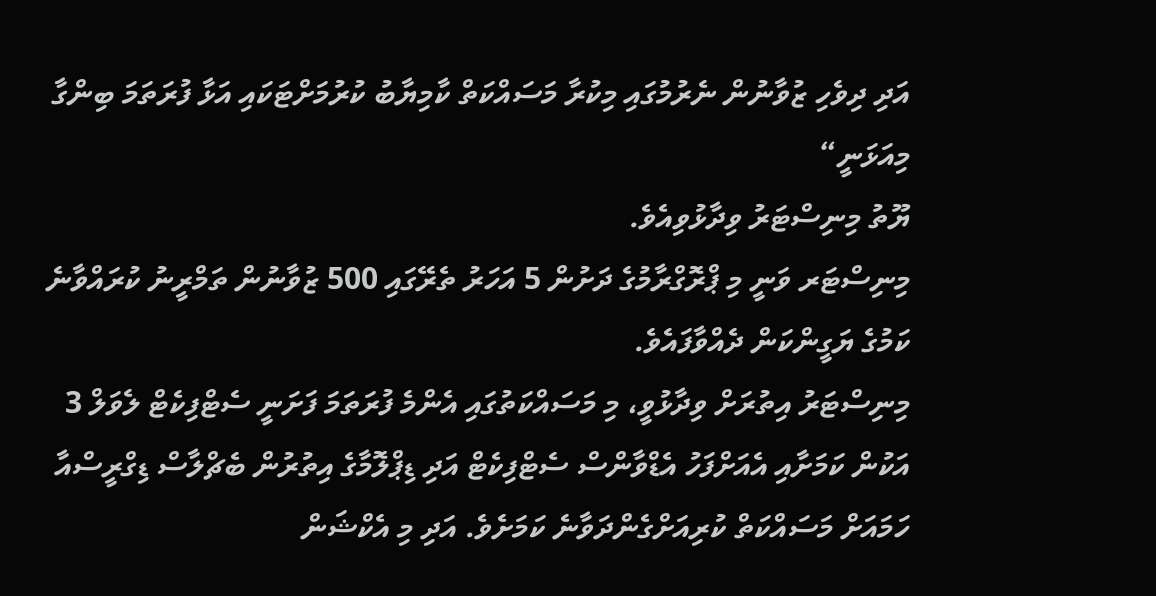އަދި ދިވެހި ޒުވާނުން ނެރުމުގައި މިކުރާ މަސައްކަތް ކާމިޔާބު ކުރުމަށްޓަކައި އަޅާ ފުރަތަމަ ބިންގާ މިއަޅަނީ“
ޔޫތު މިނިސްޓަރު ވިދާޅުވިއެވެ.
މިނިސްޓަރ ވަނީ މި ޕްރޮގްރާމުގެ ދަށުން 5 އަހަރު ތެރޭގައި 500 ޒުވާނުން ތަމްރީނު ކުރައްވާނެ ކަމުގެ ޔަގީންކަން ދެއްވާފައެވެ.
މިނިސްޓަރު އިތުރަށް ވިދާޅުވީ، މި މަސައްކަތުގައި އެންމެ ފުރަތަމަ ފަށަނީ ސެޓްފިކެޓް ލެވަލް 3 އަކުން ކަމަށާއި އެއަށްފަހު އެޑްވާންސް ސެޓްފިކެޓް އަދި ޑިޕްލޮމާގެ އިތުރުން ބެޗްލާސް ޑިގްރީސްއާ ހަމައަށް މަސައްކަތް ކުރިއަށްގެންދަވާނެ ކަމަށެވެ. އަދި މި އެކްޝަން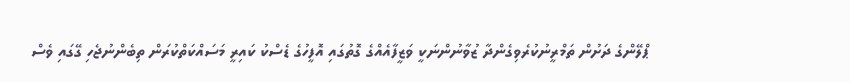ޕްލޭންގެ ދަށުން ތަމްރީނުކުރެވިގެންދާ ޒުވާނުންނަކީ ވަޒީފާއެއްގެ ގޮތުގައި އޮފީހުގެ ޑެސްކު ކައިރީ މަސައްކަތްކުރަން ތިބެންނުޖެހި ގޭގައި ވެސް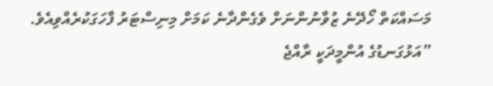މަސައްކަތް ހޯދޭނެ ޒުވާނުންނަށް ވެގެންދާނެ ކަމަށް މިނިސްޓަރު ފާހަގަކުރެއްވިއެވެ.
”އަޅުގަނޑުގެ އުންމީދަކީ ރާއްޖެ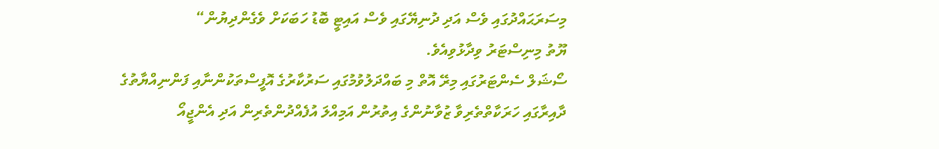މިސަރަޙައްދުގައި ވެސް އަދި ދުނިޔޭގައި ވެސް އައިޓީ ބޮޑު ހަބަކަށް ވެގެންދިޔުން“
ޔޫތު މިނިސްޓަރު ވިދާޅުވިއެވެ.
ސޯޝަލް ސެންޓަރުގައި މިރޭ އޮތް މި ބައްދަލުވުމުގައި ސަރުކާރުގެ އޮފީސްތަކުންނާއި ފަންނިއްޔާތުގެ ދާއިރާގައި ހަރަކާތްތެރިވާ ޒުވާނުންގެ އިތުރުން އަމިއްލަ އުފެއްދުންތެރިން އަދި އެންޖީއޯ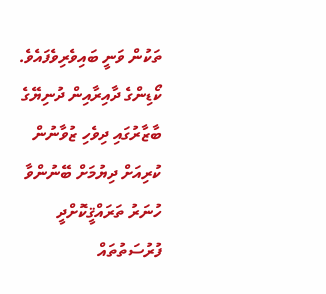ތަކުން ވަނީ ބައިވެރިވެފައެވެ.
ކޯޑިންގެ ދާއިރާއިން ދުނިޔޭގެ ބާޒާރުގައި ދިވެހި ޒުވާނުން ކުރިއަށް ދިޔުމަށް ބޭނުންވާ ހުނަރު ތަރައްޤީކޮށްދީ ފުރުސަތުތައް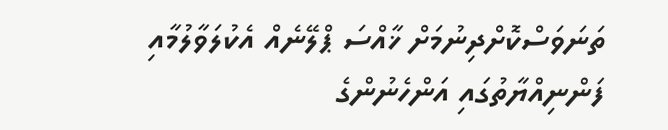ތަނަވަސްކޮށްދިނުމަށް ޚާއްސަ ޕްލޭނެއް އެކުލަވާލުމާއި ފަންނިއްޔާތުގައި އަންހެނުންގެ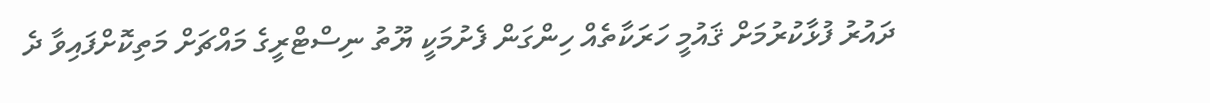ދައުރު ފުޅާކުރުމަށް ޤައުމީ ހަރަކާތެއް ހިންގަން ފެށުމަކީ ޔޫތު ނިސްޓްރީގެ މައްޗަށް މަތިކޮށްފައިވާ ދެ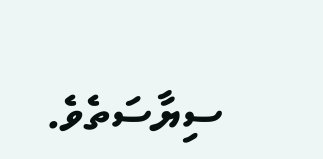ސިޔާސަތެވެ.